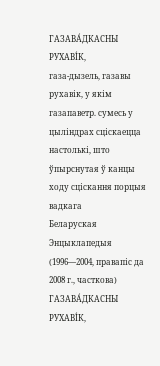ГАЗАВА́ДКАСНЫ РУХАВІ́К,
газа-дызель, газавы рухавік, у якім газапаветр. сумесь у цыліндрах сціскаецца настолькі, што ўпырснутая ў канцы ходу сціскання порцыя вадкага
Беларуская Энцыклапедыя (1996—2004, правапіс да 2008 г., часткова)
ГАЗАВА́ДКАСНЫ РУХАВІ́К,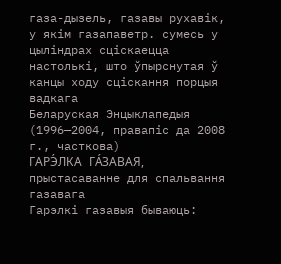газа-дызель, газавы рухавік, у якім газапаветр. сумесь у цыліндрах сціскаецца настолькі, што ўпырснутая ў канцы ходу сціскання порцыя вадкага
Беларуская Энцыклапедыя (1996—2004, правапіс да 2008 г., часткова)
ГАРЭ́ЛКА ГА́ЗАВАЯ,
прыстасаванне для спальвання газавага
Гарэлкі газавыя бываюць: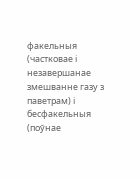факельныя (частковае і незавершанае змешванне газу з паветрам) і бесфакельныя (поўнае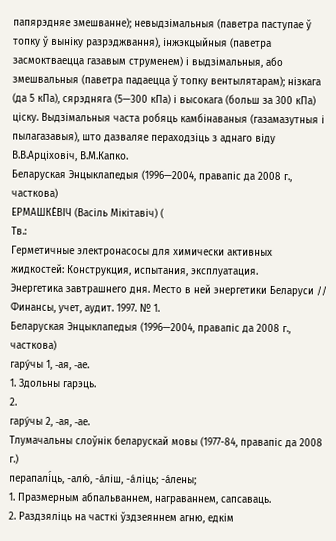папярэдняе змешванне); невыдзімальныя (паветра паступае ў топку ў выніку разрэджвання), інжэкцыйныя (паветра засмоктваецца газавым струменем) і выдзімальныя, або змешвальныя (паветра падаецца ў топку вентылятарам); нізкага (да 5 кПа), сярэдняга (5—300 кПа) і высокага (больш за 300 кПа) ціску. Выдзімальныя часта робяць камбінаваныя (газамазутныя і пылагазавыя), што дазваляе пераходзіць з аднаго віду
В.В.Арціховіч, В.М.Капко.
Беларуская Энцыклапедыя (1996—2004, правапіс да 2008 г., часткова)
ЕРМАШКЕ́ВІЧ (Васіль Мікітавіч) (
Тв.:
Герметичные электронасосы для химически активных жидкостей: Конструкция, испытания, эксплуатация.
Энергетика завтрашнего дня. Место в ней энергетики Беларуси // Финансы, учет, аудит. 1997. № 1.
Беларуская Энцыклапедыя (1996—2004, правапіс да 2008 г., часткова)
гару́чы 1, ‑ая, ‑ае.
1. Здольны гарэць.
2.
гару́чы 2, ‑ая, ‑ае.
Тлумачальны слоўнік беларускай мовы (1977-84, правапіс да 2008 г.)
перапалі́ць, -алю́, -а́ліш, -а́ліць; -а́лены;
1. Празмерным абпальваннем, награваннем, сапсаваць.
2. Раздзяліць на часткі ўздзеяннем агню, едкім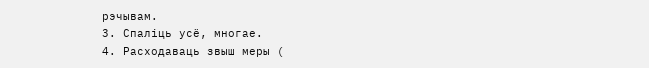рэчывам.
3. Спаліць усё, многае.
4. Расходаваць звыш меры (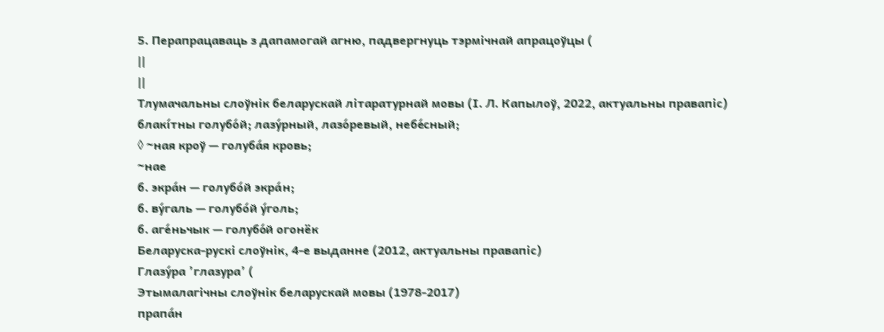5. Перапрацаваць з дапамогай агню, падвергнуць тэрмічнай апрацоўцы (
||
||
Тлумачальны слоўнік беларускай літаратурнай мовы (І. Л. Капылоў, 2022, актуальны правапіс)
блакі́тны голубо́й; лазу́рный, лазо́ревый, небе́сный;
◊ ~ная кроў — голуба́я кровь;
~нае
б. экра́н — голубо́й экра́н;
б. ву́галь — голубо́й у́голь;
б. аге́ньчык — голубо́й огонёк
Беларуска-рускі слоўнік, 4-е выданне (2012, актуальны правапіс)
Глазу́ра ’глазура’ (
Этымалагічны слоўнік беларускай мовы (1978-2017)
прапа́н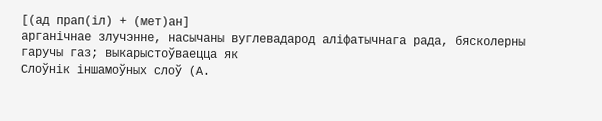[(ад прап(іл) + (мет)ан]
арганічнае злучэнне, насычаны вуглевадарод аліфатычнага рада, бясколерны гаручы газ; выкарыстоўваецца як
Слоўнік іншамоўных слоў (А.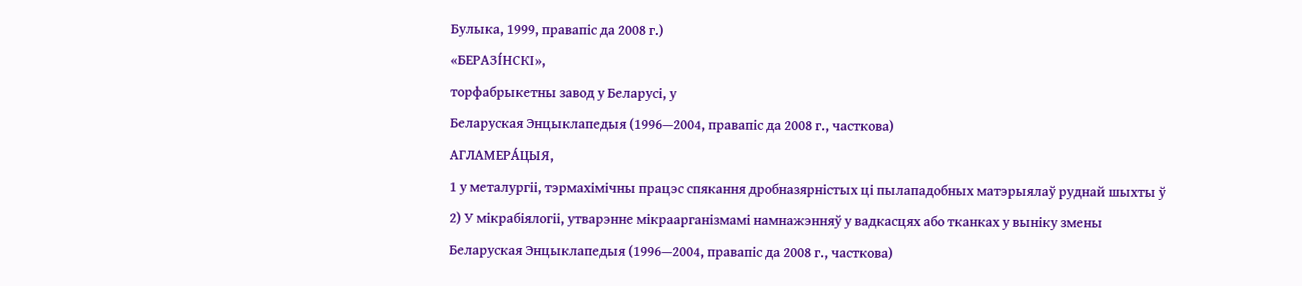Булыка, 1999, правапіс да 2008 г.)
«БЕРАЗІ́НСКІ»,
торфабрыкетны завод у Беларусі, у
Беларуская Энцыклапедыя (1996—2004, правапіс да 2008 г., часткова)
АГЛАМЕРА́ЦЫЯ,
1 у металургіі, тэрмахімічны працэс спякання дробназярністых ці пылападобных матэрыялаў руднай шыхты ў
2) У мікрабіялогіі, утварэнне мікраарганізмамі намнажэнняў у вадкасцях або тканках у выніку змены
Беларуская Энцыклапедыя (1996—2004, правапіс да 2008 г., часткова)